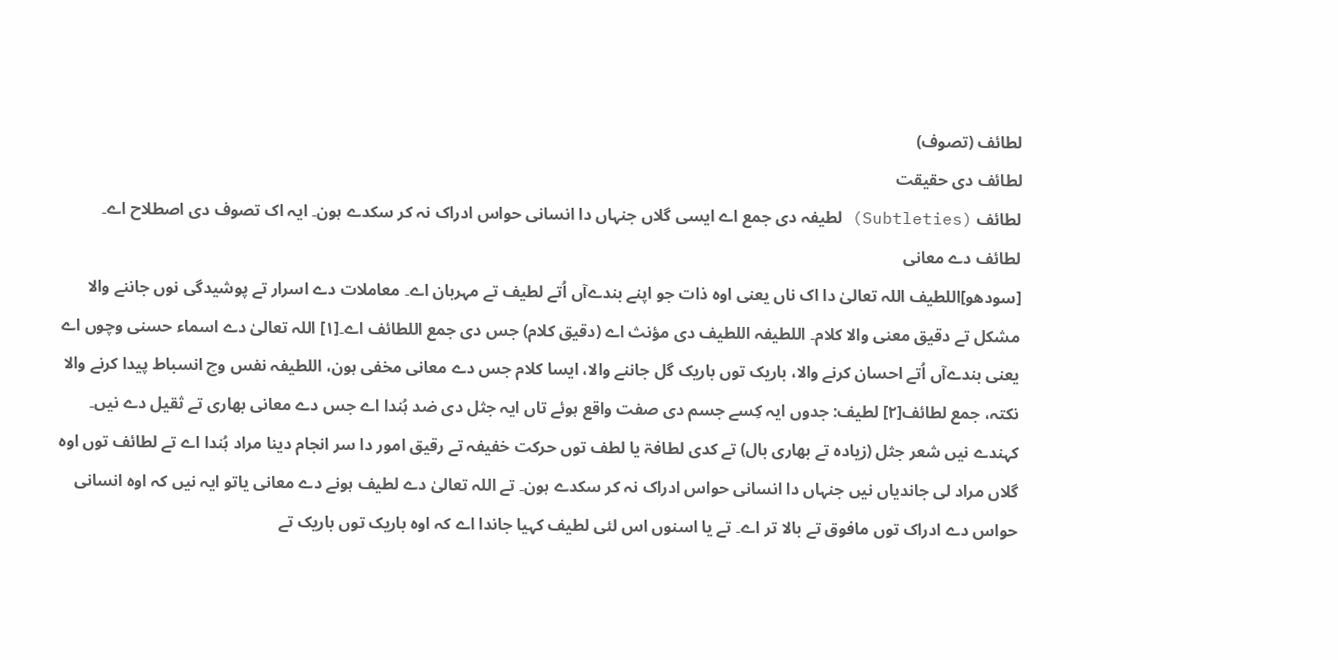لطائف (تصوف)
لطائف دی حقیقت
لطائف (Subtleties) لطیفہ دی جمع اے ایسی گلاں جنہاں دا انسانی حواس ادراک نہ کر سکدے ہون۔ ایہ اک تصوف دی اصطلاح اے۔
لطائف دے معانی
[سودھو]اللطیف اللہ تعالیٰ دا اک ناں یعنی اوہ ذات جو اپنے بندےآں اُتے لطیف تے مہربان اے۔ معاملات دے اسرار تے پوشیدگی نوں جاننے والا مشکل تے دقیق معنی والا کلام۔ اللطیفہ اللطیف دی مؤنث اے (دقیق کلام) جس دی جمع اللطائف اے۔[۱] اللہ تعالیٰ دے اسماء حسنی وچوں اے یعنی بندےآں اُتے احسان کرنے والا، باریک توں باریک گل جاننے والا، ایسا کلام جس دے معانی مخفی ہون، اللطیفہ نفس وچ انسباط پیدا کرنے والا نکتہ، جمع لطائف[۲] لطیف: جدوں ایہ کِسے جسم دی صفت واقع ہوئے تاں ایہ جثل دی ضد ہُندا اے جس دے معانی بھاری تے ثقیل دے نيں۔ کہندے نيں شعر جثل (زیادہ تے بھاری بال) تے کدی لطافۃ یا لطف توں حرکت خفیفہ تے رقیق امور دا سر انجام دینا مراد ہُندا اے تے لطائف توں اوہ گلاں مراد لی جاندیاں نيں جنہاں دا انسانی حواس ادراک نہ کر سکدے ہون۔ تے اللہ تعالیٰ دے لطیف ہونے دے معانی یاتو ایہ نيں کہ اوہ انسانی حواس دے ادراک توں مافوق تے بالا تر اے۔ تے یا اسنوں اس لئی لطیف کہیا جاندا اے کہ اوہ باریک توں باریک تے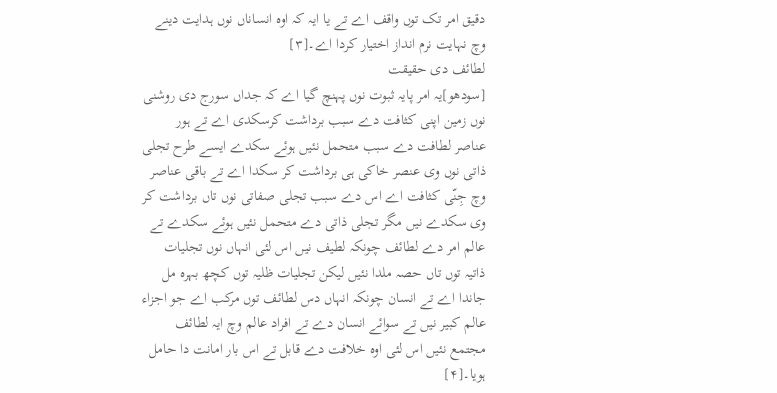دقیق امر تک توں واقف اے تے یا ایہ کہ اوہ انساناں نوں ہدایت دینے وچ نہایت نرم انداز اختیار کردا اے۔[۳]
لطائف دی حقیقت
[سودھو]یہ امر پایہ ثبوت نوں پہنچ گیا اے کہ جداں سورج دی روشنی نوں زمین اپنی کثافت دے سبب برداشت کرسکدی اے تے ہور عناصر لطافت دے سبب متحمل نئيں ہوئے سکدے ايسے طرح تجلی ذاتی نوں وی عنصر خاکی ہی برداشت کر سکدا اے تے باقی عناصر وچ جِنّی کثافت اے اس دے سبب تجلی صفاتی نوں تاں برداشت کر وی سکدے نيں مگر تجلی ذاتی دے متحمل نئيں ہوئے سکدے تے عالم امر دے لطائف چونکہ لطیف نيں اس لئی انہاں نوں تجلیات ذاتیہ توں تاں حصہ ملدا نئيں لیکن تجلیات ظلیہ توں کچھ بہرہ مل جاندا اے تے انسان چونکہ انہاں دس لطائف توں مرکب اے جو اجزاء عالم کبیر نيں تے سوائے انسان دے تے افراد عالم وچ ایہ لطائف مجتمع نئيں اس لئی اوہ خلافت دے قابل تے اس بار امانت دا حامل ہويا۔[۴]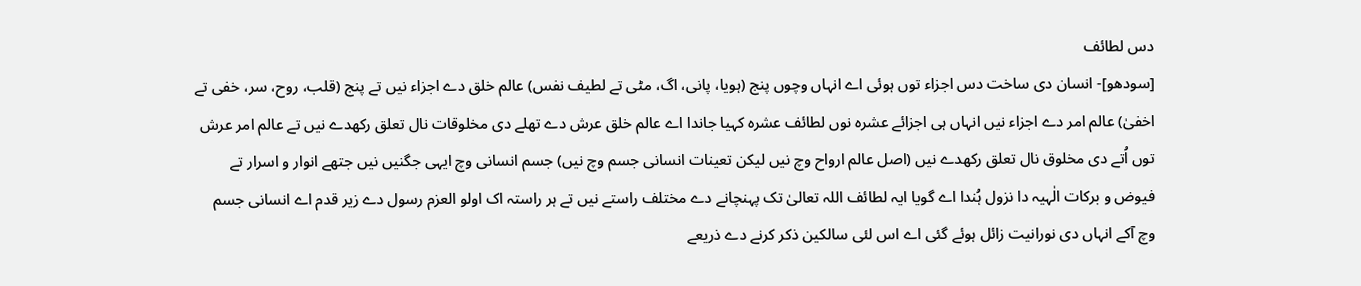دس لطائف
[سودھو]- انسان دی ساخت دس اجزاء توں ہوئی اے انہاں وچوں پنج (ہويا، پانی، اگ، مٹی تے لطیف نفس) عالم خلق دے اجزاء نيں تے پنج (قلب، روح، سر، خفی تے اخفیٰ) عالم امر دے اجزاء نيں انہاں ہی اجزائے عشرہ نوں لطائف عشرہ کہیا جاندا اے عالم خلق عرش دے تھلے دی مخلوقات نال تعلق رکھدے نيں تے عالم امر عرش توں اُتے دی مخلوق نال تعلق رکھدے نيں (اصل عالم ارواح وچ نيں لیکن تعینات انسانی جسم وچ نيں) جسم انسانی وچ ایہی جگنيں نيں جتھے انوار و اسرار تے فیوض و برکات الٰہیہ دا نزول ہُندا اے گویا ایہ لطائف اللہ تعالیٰ تک پہنچانے دے مختلف راستے نيں تے ہر راستہ اک اولو العزم رسول دے زیر قدم اے انسانی جسم وچ آکے انہاں دی نورانیت زائل ہوئے گئی اے اس لئی سالکین ذکر کرنے دے ذریعے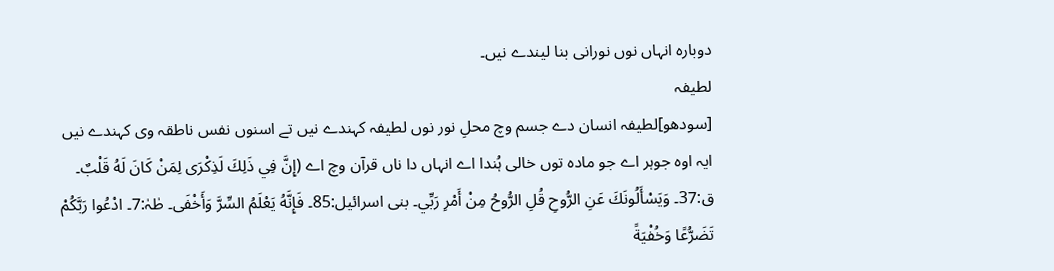دوبارہ انہاں نوں نورانی بنا لیندے نيں۔
لطیفہ
[سودھو]لطیفہ انسان دے جسم وچ محلِ نور نوں لطیفہ کہندے نيں تے اسنوں نفس ناطقہ وی کہندے نيں ایہ اوہ جوہر اے جو مادہ توں خالی ہُندا اے انہاں دا ناں قرآن وچ اے (إِنَّ فِي ذَلِكَ لَذِكْرَى لِمَنْ كَانَ لَهُ قَلْبٌ۔ ق:37۔ وَيَسْأَلُونَكَ عَنِ الرُّوحِ قُلِ الرُّوحُ مِنْ أَمْرِ رَبِّي۔ بنی اسرائیل:85۔ فَإِنَّهُ يَعْلَمُ السِّرَّ وَأَخْفَى۔ طٰہٰ:7۔ ادْعُوا رَبَّكُمْ تَضَرُّعًا وَخُفْيَةً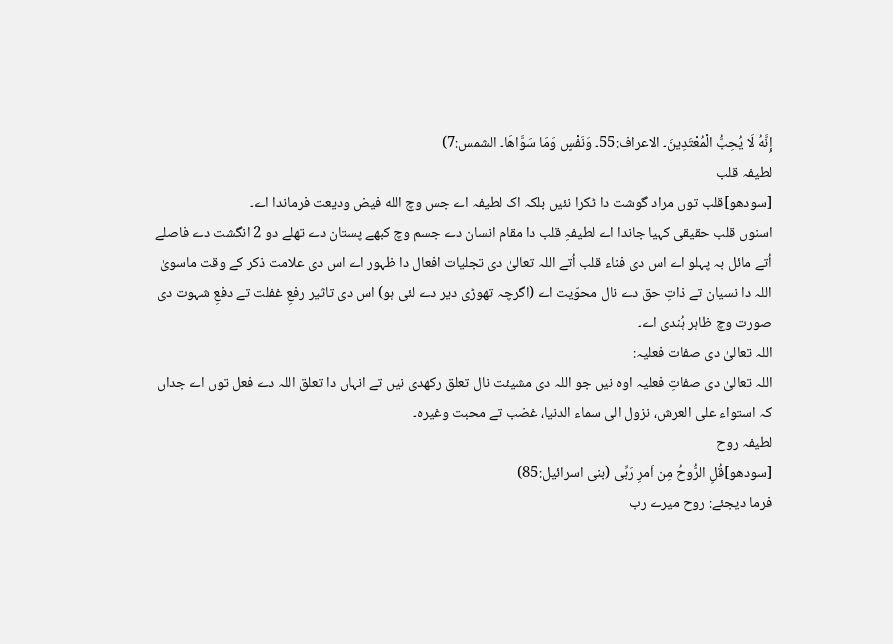إِنَّهُ لَا يُحِبُّ الْمُعْتَدِينَ۔ الاعراف:55۔ وَنَفْسٍ وَمَا سَوَّاهَا۔ الشمس:7)
لطیفہ قلب
[سودھو]قلب توں مراد گوشت دا ٹکرا نئيں بلکہ اک لطیفہ اے جس وچ الله فیض ودیعت فرماندا اے۔
اسنوں قلب حقیقی کہیا جاندا اے لطیفہِ قلب دا مقام انسان دے جسم وچ کبھے پستان دے تھلے دو 2 انگشت دے فاصلے اُتے مائل بہ پہلو اے اس دی فناء قلب اُتے اللہ تعالیٰ دی تجلیات افعال دا ظہور اے اس دی علامت ذکر کے وقت ماسویٰ اللہ دا نسیان تے ذاتِ حق دے نال محوّیت اے (اگرچہ تھوڑی دیر دے لئی ہو) اس دی تاثیر رفعِ غفلت تے دفعِ شہوت دی صورت وچ ظاہر ہُندی اے۔
اللہ تعالیٰ دی صفات فعلیہ:
اللہ تعالیٰ دی صفاتِ فعلیہ اوہ نيں جو اللہ دی مشیئت نال تعلق رکھدی نيں تے انہاں دا تعلق اللہ دے فعل توں اے جداں کہ استواء علی العرش، نزول الی سماء الدنیا، غضب تے محبت وغیرہ۔
لطیفہ روح
[سودھو]قُلِ الرُّوحُ مِن اَمرِ رَبِّی (بنی اسرائیل:85)
فرما دیجئے: روح میرے رب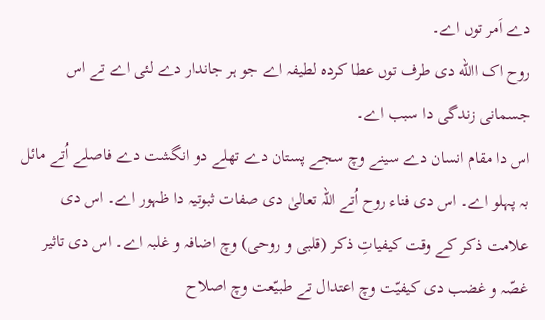دے اَمر توں اے۔
روح اک االله دی طرف توں عطا کردہ لطیفہ اے جو ہر جاندار دے لئی اے تے اس جسمانی زندگی دا سبب اے۔
اس دا مقام انسان دے سینے وچ سجے پستان دے تھلے دو انگشت دے فاصلے اُتے مائل بہ پہلو اے۔ اس دی فناء روح اُتے اللہ تعالیٰ دی صفات ثبوتیہ دا ظہور اے۔ اس دی علامت ذکر کے وقت کیفیاتِ ذکر (قلبی و روحی) وچ اضافہ و غلبہ اے۔ اس دی تاثیر غصّہ و غضب دی کیفیّت وچ اعتدال تے طبیّعت وچ اصلاح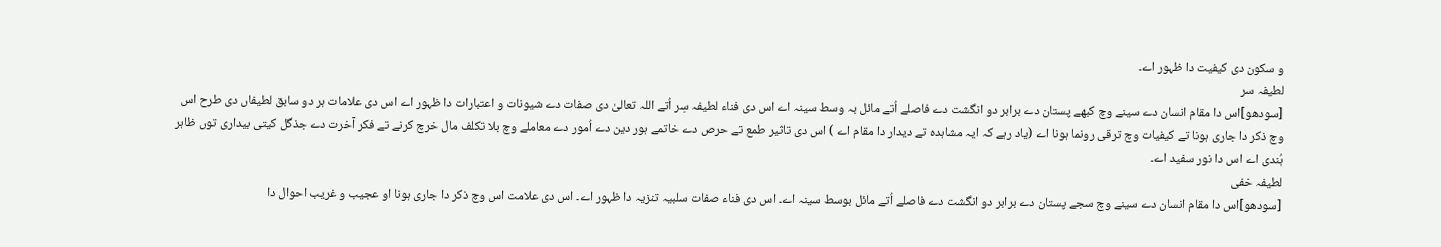و سکون دی کیفیت دا ظہور اے۔
لطیفہ سر
[سودھو]اس دا مقام انسان دے سینے وچ کبھے پستان دے برابر دو انگشت دے فاصلے اُتے مائل بہ وسط سینہ اے اس دی فناء لطیفہ سِر اُتے اللہ تعالیٰ دی صفات دے شیونات و اعتبارات دا ظہور اے اس دی علامات ہر دو سابق لطیفاں دی طرح اس وچ ذکر دا جاری ہونا تے کیفیات وچ ترقی رونما ہونا اے (یاد رہے کہ ایہ مشاہدہ تے دیدار دا مقام اے ) اس دی تاثیر طمع تے حرص دے خاتمے ہور دین دے اُمور دے معاملے وچ بلا تکلف مال خرچ کرنے تے فکر آخرت دے جذگل کيتی بیداری توں ظاہر ہُندی اے اس دا نور سفید اے۔
لطیفہ خفی
[سودھو]اس دا مقام انسان دے سینے وچ سجے پستان دے برابر دو انگشت دے فاصلے اُتے مائل بوسط سینہ اے۔ اس دی فناء صفات سلبیہ تنزیہ دا ظہور اے۔ اس دی علامت اس وچ ذکر دا جاری ہونا او عجیب و غریب احوال دا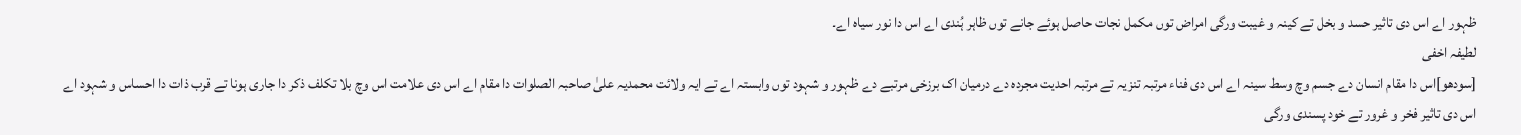ظہور اے اس دی تاثیر حسد و بخل تے کینہ و غیبت ورگی امراض توں مکمل نجات حاصل ہوئے جانے توں ظاہر ہُندی اے اس دا نور سیاہ اے۔
لطیفہ اخفی
[سودھو]اس دا مقام انسان دے جسم وچ وسط سینہ اے اس دی فناء مرتبہ تنزیہ تے مرتبہ احدیت مجردہ دے درمیان اک برزخی مرتبے دے ظہور و شہود توں وابستہ اے تے ایہ ولائت محمدیہ علیٰ صاحبہ الصلوات دا مقام اے اس دی علامت اس وچ بلا تکلف ذکر دا جاری ہونا تے قرب ذات دا احساس و شہود اے اس دی تاثیر فخر و غرور تے خود پسندی ورگی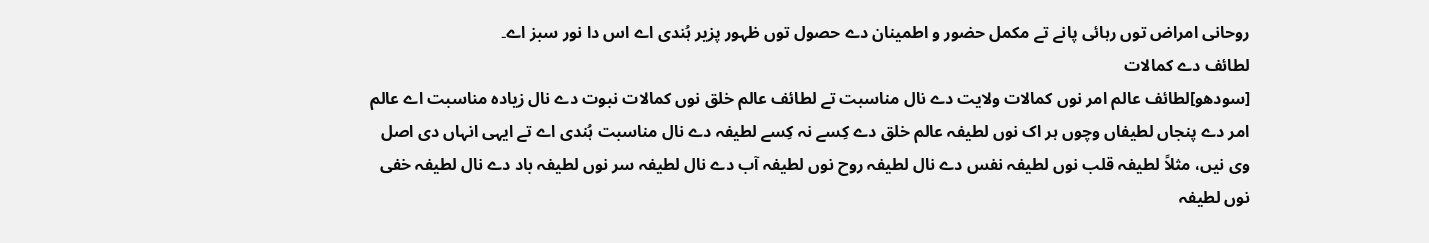روحانی امراض توں رہائی پانے تے مکمل حضور و اطمینان دے حصول توں ظہور پزیر ہُندی اے اس دا نور سبز اے۔
لطائف دے کمالات
[سودھو]لطائف عالم امر نوں کمالات ولایت دے نال مناسبت تے لطائف عالم خلق نوں کمالات نبوت دے نال زیادہ مناسبت اے عالم امر دے پنجاں لطیفاں وچوں ہر اک نوں لطیفہ عالم خلق دے کِسے نہ کِسے لطیفہ دے نال مناسبت ہُندی اے تے ایہی انہاں دی اصل وی نيں، مثلاً لطیفہ قلب نوں لطیفہ نفس دے نال لطیفہ روح نوں لطیفہ آب دے نال لطیفہ سر نوں لطیفہ باد دے نال لطیفہ خفی نوں لطیفہ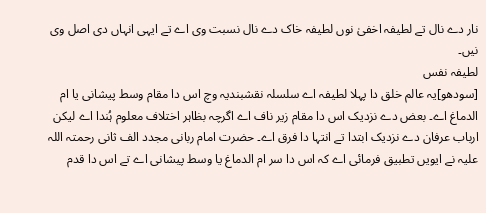نار دے نال تے لطیفہ اخفیٰ نوں لطیفہ خاک دے نال نسبت وی اے تے ایہی انہاں دی اصل وی نيں۔
لطیفہ نفس
[سودھو]یہ عالم خلق دا پہلا لطیفہ اے سلسلہ نقشبندیہ وچ اس دا مقام وسط پیشانی یا ام الدماغ اے۔ بعض دے نزدیک اس دا مقام زیر ناف اے اگرچہ بظاہر اختلاف معلوم ہُندا اے لیکن ارباب عرفان دے نزدیک ابتدا تے انتہا دا فرق اے۔ حضرت امام ربانی مجدد الف ثانی رحمتہ اللہ علیہ نے ایويں تطبیق فرمائی اے کہ اس دا سر ام الدماغ یا وسط پیشانی اے تے اس دا قدم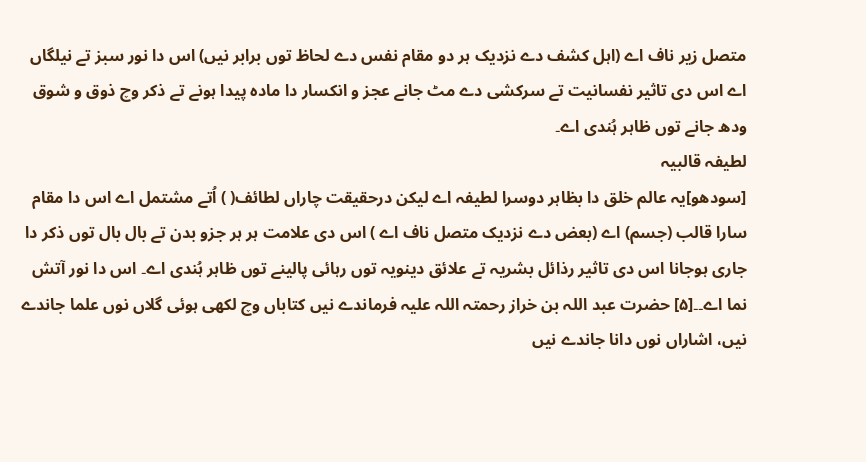متصل زیر ناف اے (اہل کشف دے نزدیک ہر دو مقام نفس دے لحاظ توں برابر نيں) اس دا نور سبز تے نیلگاں اے اس دی تاثیر نفسانیت تے سرکشی دے مٹ جانے عجز و انکسار دا مادہ پیدا ہونے تے ذکر وچ ذوق و شوق ودھ جانے توں ظاہر ہُندی اے۔
لطیفہ قالبیہ
[سودھو]یہ عالم خلق دا بظاہر دوسرا لطیفہ اے لیکن درحقیقت چاراں لطائف( ) اُتے مشتمل اے اس دا مقام سارا قالب (جسم) اے (بعض دے نزدیک متصل ناف اے ) اس دی علامت ہر ہر جزو بدن تے بال بال توں ذکر دا جاری ہوجانا اس دی تاثیر رذائل بشریہ تے علائق دینویہ توں رہائی پالینے توں ظاہر ہُندی اے۔ اس دا نور آتش نما اے۔۔[۵] حضرت عبد اللہ بن خراز رحمتہ اللہ علیہ فرماندے نيں کتاباں وچ لکھی ہوئی گلاں نوں علما جاندے نيں، اشاراں نوں دانا جاندے نيں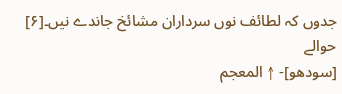جدوں کہ لطائف نوں سرداران مشائخ جاندے نيں۔[۶]
حوالے
[سودھو]- ↑ المعجم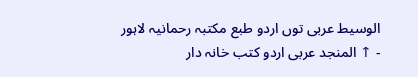الوسیط عربی توں اردو طبع مکتبہ رحمانیہ لاہور
- ↑ المنجد عربی اردو کتب خانہ دار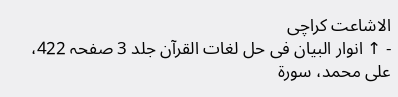الاشاعت کراچی
- ↑ انوار البیان فی حل لغات القرآن جلد 3 صفحہ 422، علی محمد، سورۃ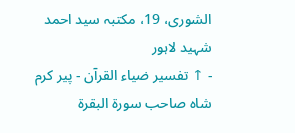الشوری، 19، مکتبہ سید احمد شہید لاہور
- ↑ تفسیر ضیاء القرآن - پیر کرم شاہ صاحب سورۃ البقرۃ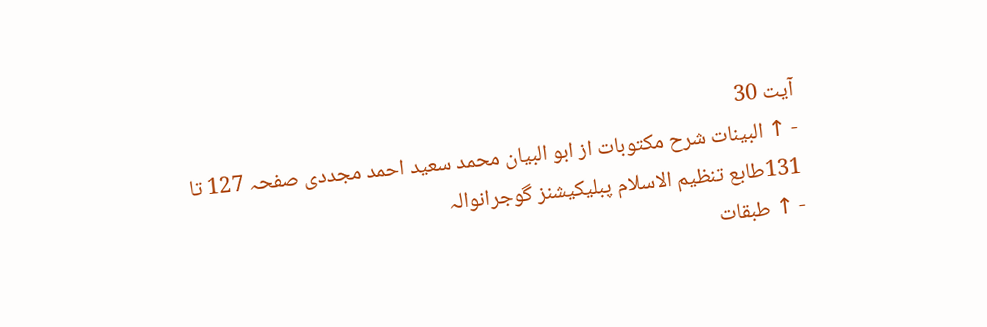آیت 30
- ↑ البینات شرح مکتوبات از ابو البیان محمد سعید احمد مجددی صفحہ 127 تا 131طابع تنظیم الاسلام پبلیکیشنز گوجرانوالہ
- ↑ طبقات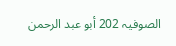الصوفیہ 202 أبو عبد الرحمن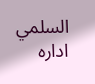السلمي ادارہ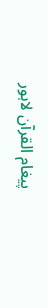پیغام القرآن لاہور